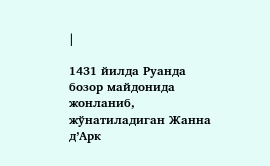|

1431 йилда Руанда бозор майдонида жонланиб, жўнатиладиган Жанна д’Арк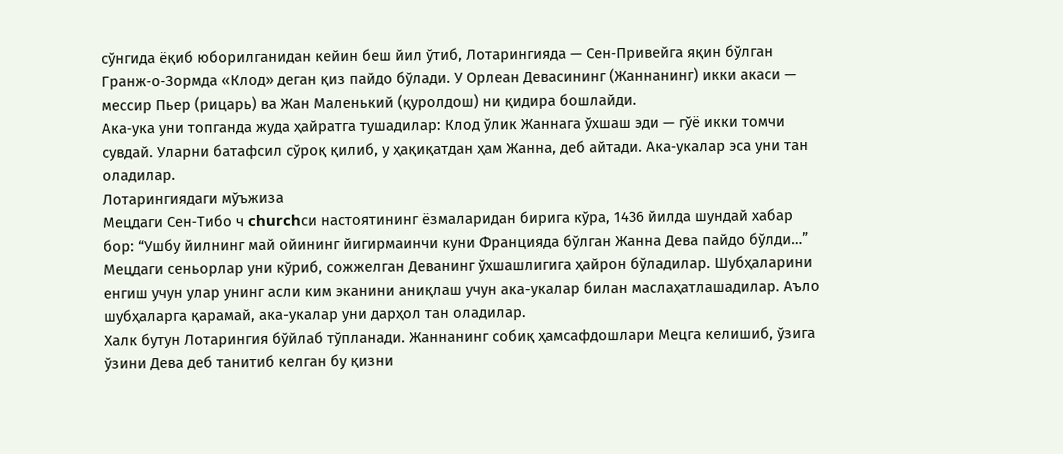сўнгида ёқиб юборилганидан кейин беш йил ўтиб, Лотарингияда — Сен‑Привейга яқин бўлган Гранж‑о‑Зормда «Клод» деган қиз пайдо бўлади. У Орлеан Девасининг (Жаннанинг) икки акаси — мессир Пьер (рицарь) ва Жан Маленький (қуролдош) ни қидира бошлайди.
Ака‑ука уни топганда жуда ҳайратга тушадилар: Клод ўлик Жаннага ўхшаш эди — гўё икки томчи сувдай. Уларни батафсил сўроқ қилиб, у ҳақиқатдан ҳам Жанна, деб айтади. Ака‑укалар эса уни тан оладилар.
Лотарингиядаги мўъжиза
Мецдаги Сен‑Тибо ч churchси настоятининг ёзмаларидан бирига кўра, 1436 йилда шундай хабар бор: “Ушбу йилнинг май ойининг йигирмаинчи куни Францияда бўлган Жанна Дева пайдо бўлди…”
Мецдаги сеньорлар уни кўриб, сожжелган Деванинг ўхшашлигига ҳайрон бўладилар. Шубҳаларини енгиш учун улар унинг асли ким эканини аниқлаш учун aка-укалар билан маслаҳатлашадилар. Аъло шубҳаларга қарамай, aка-укалар уни дарҳол тан оладилар.
Халк бутун Лотарингия бўйлаб тўпланади. Жаннанинг собиқ ҳамсафдошлари Мецга келишиб, ўзига ўзини Дева деб танитиб келган бу қизни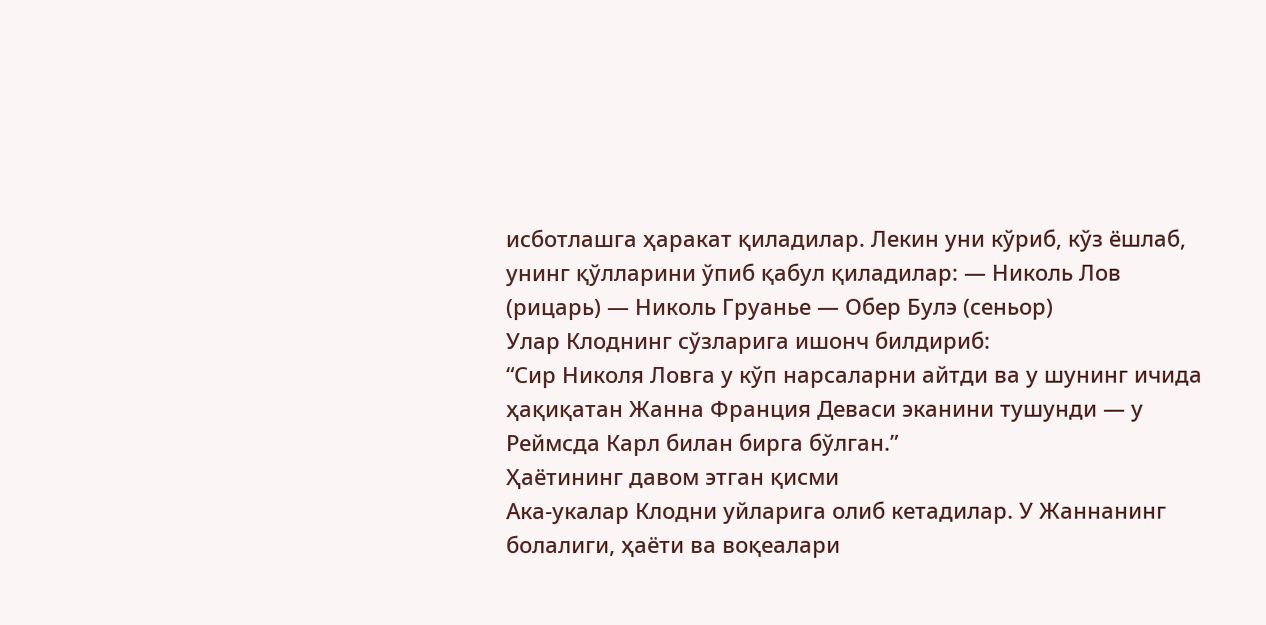исботлашга ҳаракат қиладилар. Лекин уни кўриб, кўз ёшлаб, унинг қўлларини ўпиб қабул қиладилар: — Николь Лов (рицарь) — Николь Груанье — Обер Булэ (сеньор)
Улар Клоднинг сўзларига ишонч билдириб:
“Сир Николя Ловга у кўп нарсаларни айтди ва у шунинг ичида ҳақиқатан Жанна Франция Деваси эканини тушунди — у Реймсда Карл билан бирга бўлган.”
Ҳаётининг давом этган қисми
Ака‑укалар Клодни уйларига олиб кетадилар. У Жаннанинг болалиги, ҳаёти ва воқеалари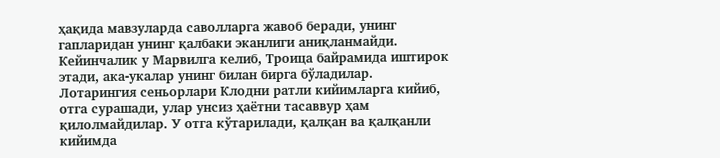ҳақида мавзуларда саволларга жавоб беради, унинг гапларидан унинг қалбаки эканлиги аниқланмайди.
Кейинчалик у Марвилга келиб, Троица байрамида иштирок этади, ака‑укалар унинг билан бирга бўладилар.
Лотарингия сеньорлари Клодни ратли кийимларга кийиб, отга сурашади, улар унсиз ҳаётни тасаввур ҳам қилолмайдилар. У отга кўтарилади, қалқан ва қалқанли кийимда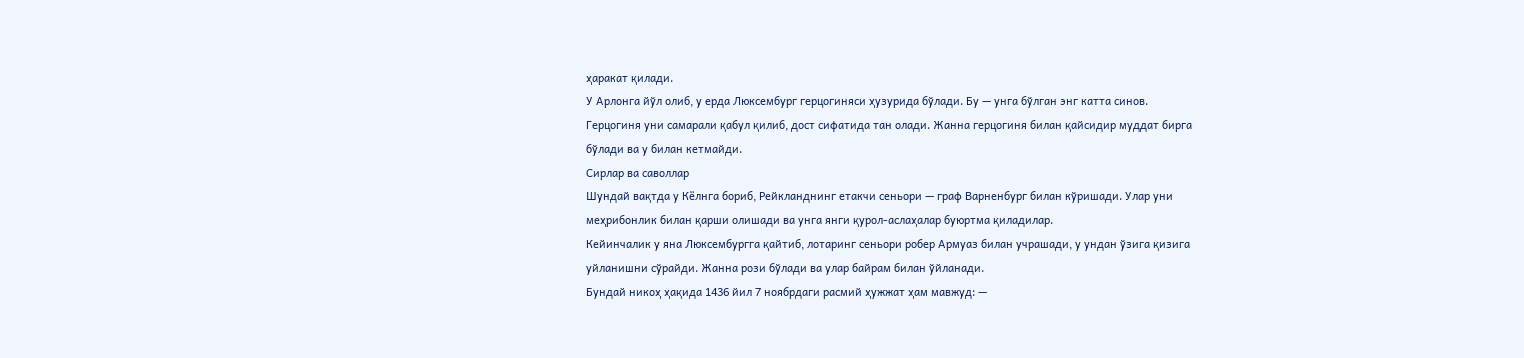ҳаракат қилади.
У Арлонга йўл олиб, у ерда Люксембург герцогиняси ҳузурида бўлади. Бу — унга бўлган энг катта синов.
Герцогиня уни самарали қабул қилиб, дост сифатида тан олади. Жанна герцогиня билан қайсидир муддат бирга бўлади ва у билан кетмайди.
Сирлар ва саволлар
Шундай вақтда у Кёлнга бориб, Рейкланднинг етакчи сеньори — граф Варненбург билан кўришади. Улар уни меҳрибонлик билан қарши олишади ва унга янги қурол-аслаҳалар буюртма қиладилар.
Кейинчалик у яна Люксембургга қайтиб, лотаринг сеньори робер Армуаз билан учрашади, у ундан ўзига қизига уйланишни сўрайди. Жанна рози бўлади ва улар байрам билан ўйланади.
Бундай никоҳ ҳақида 1436 йил 7 ноябрдаги расмий ҳужжат ҳам мавжуд: —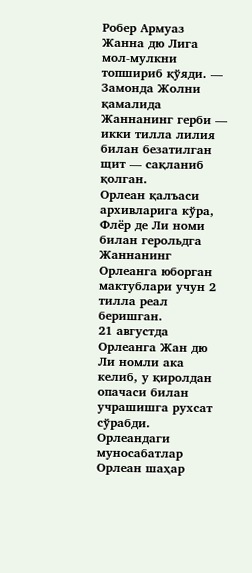Робер Армуаз Жанна дю Лига мол-мулкни топшириб қўяди. — Замонда Жолни қамалида Жаннанинг герби — икки тилла лилия билан безатилган щит — сақланиб қолган.
Орлеан қалъаси архивларига кўра, Флёр де Ли номи билан герольдга Жаннанинг Орлеанга юборган мактублари учун 2 тилла реал беришган.
21 августда Орлеанга Жан дю Ли номли ака келиб, у қиролдан опачаси билан учрашишга рухсат сўрабди.
Орлеандаги муносабатлар
Орлеан шаҳар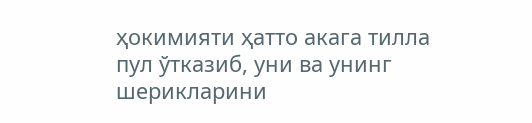ҳокимияти ҳатто акага тилла пул ўтказиб, уни ва унинг шерикларини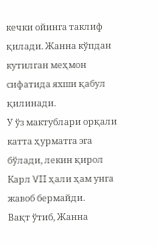кечки ойинга таклиф қилади. Жанна кўпдан кутилган меҳмон сифатида яхши қабул қилинади.
У ўз мактублари орқали катта ҳурматга эга бўлади, лекин қирол Карл VII ҳали ҳам унга жавоб бермайди.
Вақт ўтиб, Жанна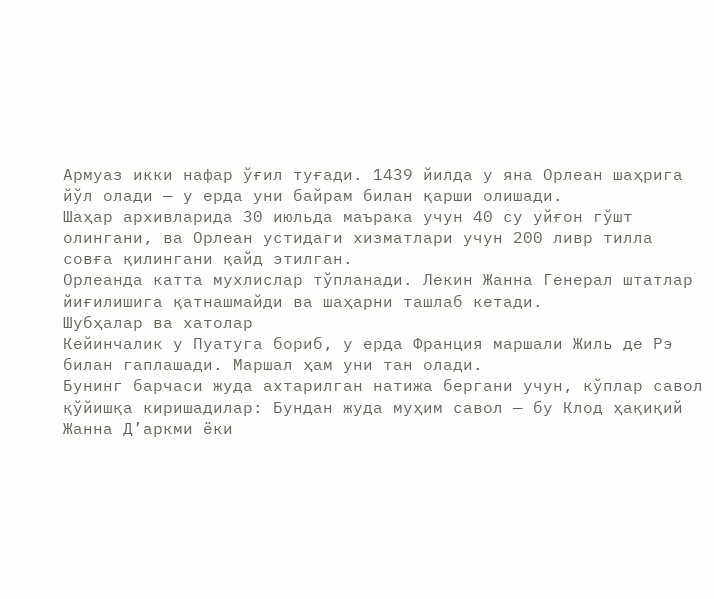Армуаз икки нафар ўғил туғади. 1439 йилда у яна Орлеан шаҳрига йўл олади — у ерда уни байрам билан қарши олишади.
Шаҳар архивларида 30 июльда маърака учун 40 су уйғон гўшт олингани, ва Орлеан устидаги хизматлари учун 200 ливр тилла совға қилингани қайд этилган.
Орлеанда катта мухлислар тўпланади. Лекин Жанна Генерал штатлар йиғилишига қатнашмайди ва шаҳарни ташлаб кетади.
Шубҳалар ва хатолар
Кейинчалик у Пуатуга бориб, у ерда Франция маршали Жиль де Рэ билан гаплашади. Маршал ҳам уни тан олади.
Бунинг барчаси жуда ахтарилган натижа бергани учун, кўплар савол қўйишқа киришадилар: Бундан жуда муҳим савол — бу Клод ҳақиқий Жанна Д’аркми ёки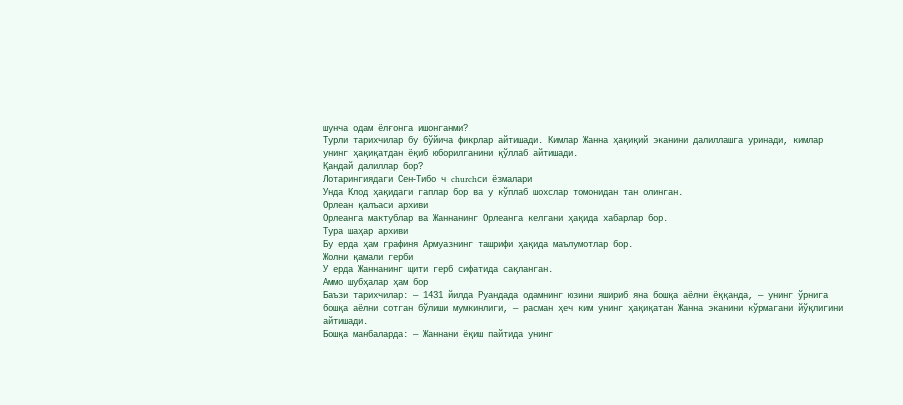шунча одам ёлғонга ишонганми?
Турли тарихчилар бу бўйича фикрлар айтишади. Кимлар Жанна ҳақиқий эканини далиллашга уринади, кимлар унинг ҳақиқатдан ёқиб юборилганини қўллаб айтишади.
Қандай далиллар бор?
Лотарингиядаги Сен‑Тибо ч churchси ёзмалари
Унда Клод ҳақидаги гаплар бор ва у кўплаб шохслар томонидан тан олинган.
Орлеан қалъаси архиви
Орлеанга мактублар ва Жаннанинг Орлеанга келгани ҳақида хабарлар бор.
Тура шаҳар архиви
Бу ерда ҳам графиня Армуазнинг ташрифи ҳақида маълумотлар бор.
Жолни қамали герби
У ерда Жаннанинг щити герб сифатида сақланган.
Аммо шубҳалар ҳам бор
Баъзи тарихчилар: — 1431 йилда Руандада одамнинг юзини яшириб яна бошқа аёлни ёққанда, — унинг ўрнига бошқа аёлни сотган бўлиши мумкинлиги, — расман ҳеч ким унинг ҳақиқатан Жанна эканини кўрмагани йўқлигини айтишади.
Бошқа манбаларда: — Жаннани ёқиш пайтида унинг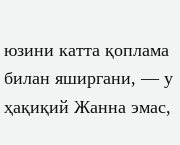юзини катта қоплама билан яширгани, — у ҳақиқий Жанна эмас,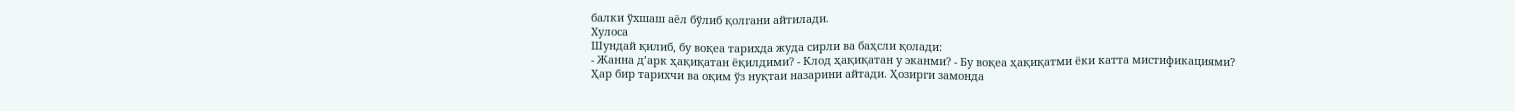балки ўхшаш аёл бўлиб қолгани айтилади.
Хулоса
Шундай қилиб, бу воқеа тарихда жуда сирли ва баҳсли қолади:
- Жанна д’арк ҳақиқатан ёқилдими? - Клод ҳақиқатан у эканми? - Бу воқеа ҳақиқатми ёки катта мистификациями?
Ҳар бир тарихчи ва оқим ўз нуқтаи назарини айтади. Ҳозирги замонда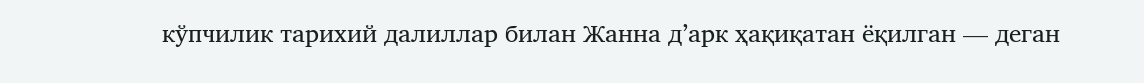кўпчилик тарихий далиллар билан Жанна д’арк ҳақиқатан ёқилган — деган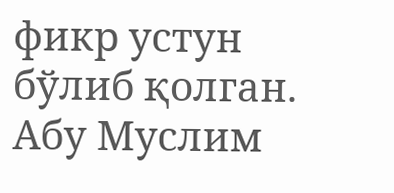фикр устун бўлиб қолган.
Абу Муслим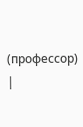(профессор)
|